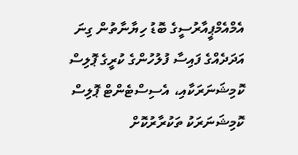އެމްއެމްޕީއާރުސީގެ ބޮޑު ހިޔާނާތުން ގިނަ އަދަދެއްގެ ފައިސާ ފުލުހުންގެ ކުރީގެ ޕޮލިސް ކޮމިޝަނަރަކާއި، އެސިސްޓެންޓް ޕޮލިސް ކޮމިޝަނަރަކު ތަކުރާރުކޮށް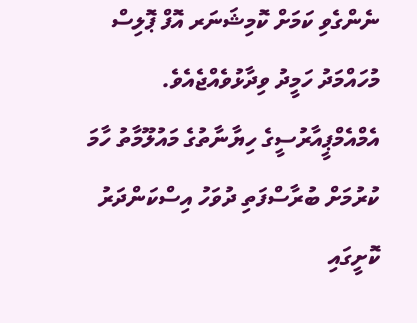ނެންގެވި ކަމަށް ކޮމިޝަނަރ އޮފް ޕޮލިސް މުހައްމަދު ހަމީދު ވިދާޅުވެއްޖެއެވެ.
އެމްއެމްޕީއާރުސީގެ ހިޔާނާތުގެ މައުލޫމާތު ހާމަ ކުރުމަށް ބުރާސްފަތި ދުވަހު އިސްކަންދަރު ކޮށީގައި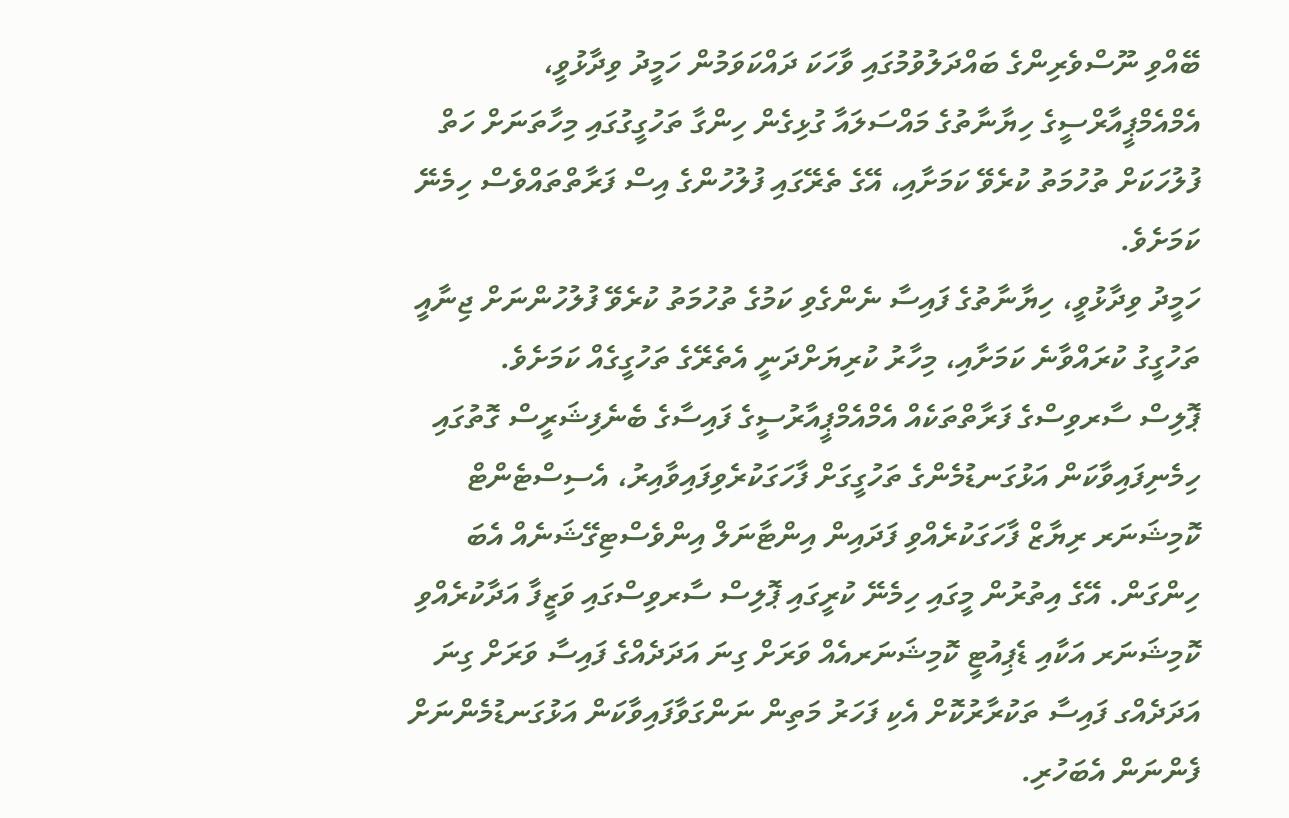ބޭއްވި ނޫސްވެރިންގެ ބައްދަލުވުމުގައި ވާހަކަ ދައްކަވަމުން ހަމީދު ވިދާޅުވީ، އެމްއެމްޕީއާރްސީގެ ހިޔާނާތުގެ މައްސަލައާ ގުޅިގެން ހިންގާ ތަހުގީގުގައި މިހާތަނަށް ހަތް ފުލުހަކަށް ތުހުމަތު ކުރެވޭ ކަމަށާއި، އޭގެ ތެރޭގައި ފުލުހުންގެ އިސް ފަރާތްތައްވެސް ހިމެނޭ ކަމަށެވެ.
ހަމީދު ވިދާޅުވީ، ހިޔާނާތުގެ ފައިސާ ނެންގެވި ކަމުގެ ތުހުމަތު ކުރެވޭ ފުލުހުންނަށް ޖިނާއީ ތަހުގީގު ކުރައްވާނެ ކަމަށާއި، މިހާރު ކުރިޔަށްދަނީ އެތެރޭގެ ތަހުގީގެއް ކަމަށެވެ.
ޕޮލިސް ސާރވިސްގެ ފަރާތްތަކެއް އެމްއެމްޕީއާރުސީގެ ފައިސާގެ ބެނެފިޝަރީސް ގޮތުގައި ހިމެނިފައިވާކަން އަޅުގަނޑުމެންގެ ތަހުގީގަށް ފާހަގަކުރެވިފައިވާއިރު، އެސިސްޓެންޓް ކޮމިޝަނަރ ރިޔާޒް ފާހަގަކުރެއްވި ފަދައިން އިންޓާނަލް އިންވެސްޓިގޭޝަނެއް އެބަ ހިންގަން. އޭގެ އިތުރުން މީގައި ހިމެނޭ ކުރީގައި ޕޮލިސް ސާރވިސްގައި ވަޒީފާ އަދާކުރެއްވި ކޮމިޝަނަރ އަކާއި ޑެޕިއުޓީ ކޮމިޝަނަރއެއް ވަރަށް ގިނަ އަދަދެއްގެ ފައިސާ ވަރަށް ގިނަ އަދަދެއްގ ފައިސާ ތަކުރާރުކޮށް އެކި ފަހަރު މަތިން ނަންގަވާފައިވާކަން އަޅުގަނޑުމެންނަށް ފެންނަން އެބަހުރި.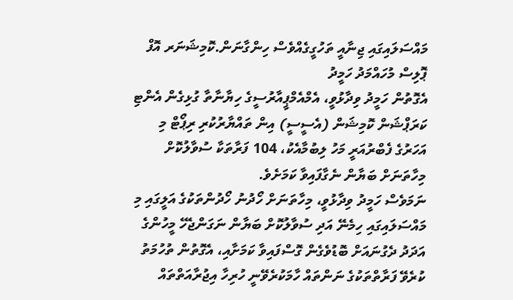މައްސަލައިގައި ޖިނާއީ ތަހުގީގެއްވެސް ހިންގާނަން.ކޮމިޝަނަރ އޮފް ޕޮލިސް މުހައްމަދު ހަމީދު
އެގޮތުން ހަމީދު ވިދާޅުވީ، އެމްއެމްޕީއާރުސީގެ ހިޔާނާތާ ގުޅިގެން އެންޓި ކަރަޕްޝަން ކޮމިޝަން (އެސީސީ) އިން ތައްޔާރުކުރި ރިޕޯޓް މި އަހަރުގެ ފެބްރުއަރީ މަހު ލިބުމާއެކު، 104 ފަރާތަކާ ސުވާލުކޮށް މިހާތަނަށް ބަޔާން ނެގާފައިވާ ކަމަށެވެ.
ނަމަވެސް ހަމީދު ވިދާޅުވީ، މިހާތަނަށް ހޯދުނު ހޯދުންތަކުގެ އަލީގައި މި މައްސަލައިގައި ހިމެނޭ އަދި ސުވާލުކޮށް ބަޔާން ނަގަންޖެހޭ މީހުންގެ އަދަދު ދެގުނައަށް ބޮޑުވެގެން ގޮސްފައިވާ ކަމަށާއި، އެގޮތުން ތުހުމަތު ކުރެވޭ ފަރާތްތަކުގެ ނަންތައް ހާމަކުރެވޭނީ ހުރިހާ އިޖުރާއަތްތައް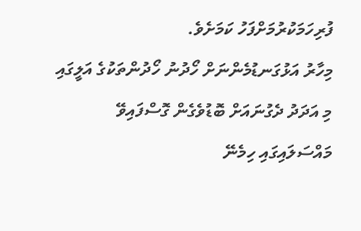ފުރިހަމަކުރުމަށްފަހު ކަމަށެވެ.
މިހާރު އަޅުގަނޑުމެންނަށް ހޯދުނު ހޯދުންތަކުގެ އަލީގައި މި އަދަދު ދެގުނައަށް ބޮޑުވެގެން ގޮސްފައިވޭ މައްސަލައިގައި ހިމެނޭ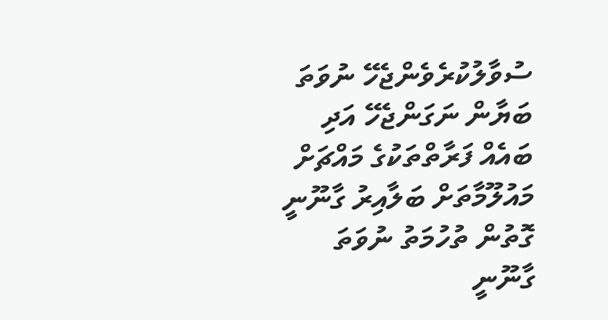ސުވާލުކުރެވެންޖެހޭ ނުވަތަ ބަޔާން ނަގަންޖެހޭ އަދި ބައެއް ފަރާތްތަކުގެ މައްޗަށް މައުލޫމާތަށް ބަލާއިރު ގާނޫނީ ގޮތުން ތުހުމަތު ނުވަތަ ގާނޫނީ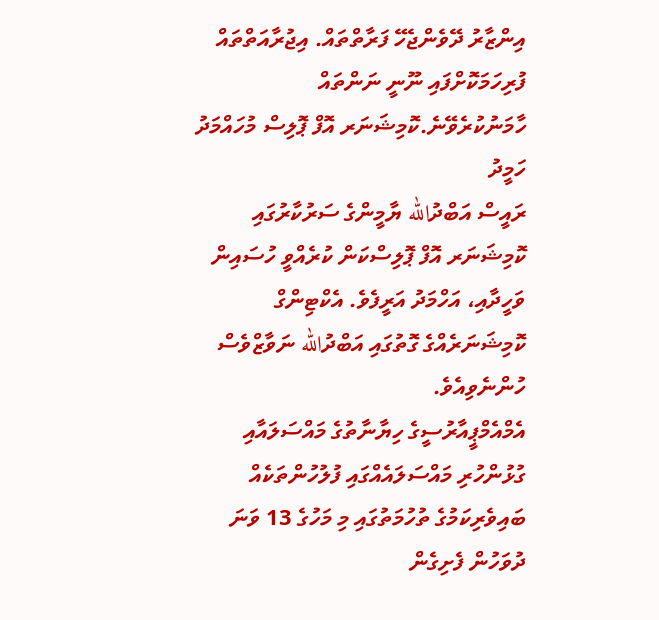އިންޒާރު ދޭވެންޖެހޭ ފަރާތްތައް. އިޖުރާއަތްތައް ފުރިހަމަކޮށްފައި ނޫނީ ނަންތައް ހާމަނުކުރެވޭނެ.ކޮމިޝަނަރ އޮފް ޕޮލިސް މުހައްމަދު ހަމީދު
ރައީސް އަބްދުالله ޔާމީންގެ ސަރުކާރުގައި ކޮމިޝަނަރ އޮފް ޕޮލިސްކަން ކުރެއްވީ ހުސައިން ވަހީދާއި، އަހްމަދު އަރީފެވެ. އެކްޓިންގް ކޮމިޝަނަރެއްގެ ގޮތުގައި އަބްދުالله ނަވާޒްވެސް ހުންނެވިއެވެ.
އެމްއެމްޕީއާރުސީގެ ހިޔާނާތުގެ މައްސަލައާއި ގުޅުންހުރި މައްސަލައެއްގައި ފުލުހުންތަކެއް ބައިވެރިކަމުގެ ތުހުމަތުގައި މި މަހުގެ 13 ވަނަ ދުވަހުން ފެށިގެން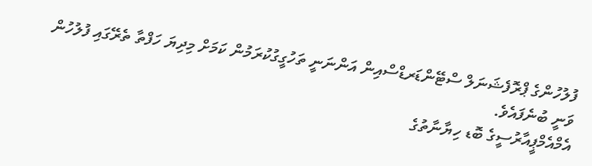ފުލުހުންގެ ޕްރޮފެޝަނަލް ސްޓޭންޑަރޑްސްއިން އަންނަނީ ތަހުގީގުކުރަމުން ކަމަށް މިދިޔަ ހަފްތާ ތެރޭގައި ފުލުހުން ވަނީ ބުނެފައެވެ.
އެމްއެމްޕީއާރުސީގެ ބޮޑ ހިޔާނާތުގެ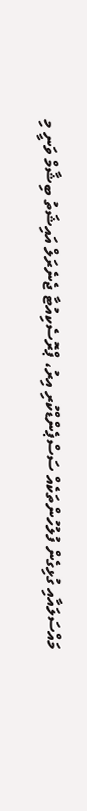މައްސަލައާއި ގުޅިގެން ފުލުހުންތަކެއް ސަސްޕެންޑްކުރި އިރު، ޕްރޮސެކިއުޓާ ޖެނެރަލް އައިޝަތު ބިޝާމް ވަނީ މި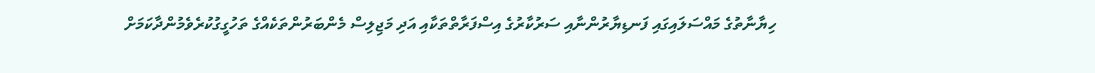ހިޔާނާތުގެ މައްސަލައިގައި ފަނޑިޔާރުންނާއި ސަރުކާރުގެ އިސްފަރާތްތަކާއި އަދި މަޖިލިސް މެންބަރުންތަކެއްގެ ތަހުގީގުކުރެވެމުންދާކަމަށް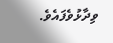ވިދާޅުވެފައެވެ.